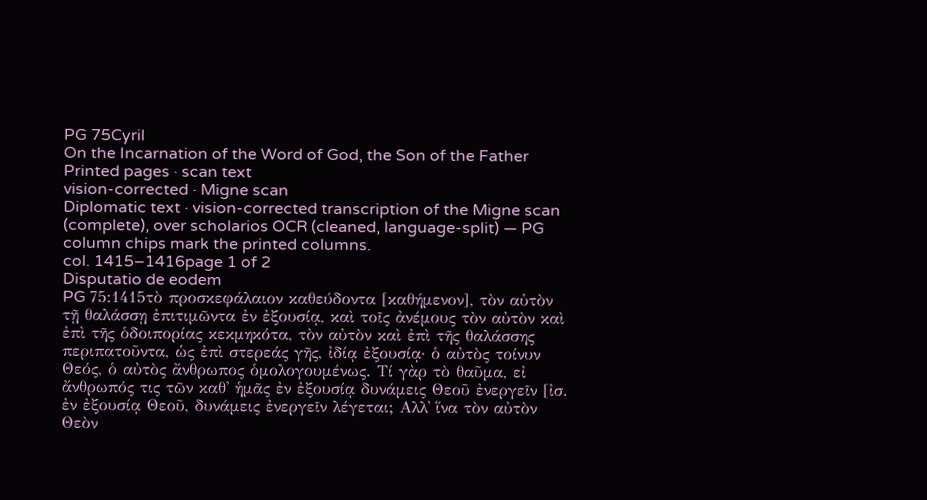PG 75Cyril
On the Incarnation of the Word of God, the Son of the Father
Printed pages · scan text
vision-corrected · Migne scan
Diplomatic text · vision-corrected transcription of the Migne scan (complete), over scholarios OCR (cleaned, language-split) — PG column chips mark the printed columns.
col. 1415–1416page 1 of 2
Disputatio de eodem
PG 75:1415τὸ προσκεφάλαιον καθεύδοντα [καθήμενον], τὸν αὐτὸν τῇ θαλάσσῃ ἐπιτιμῶντα ἐν ἐξουσίᾳ, καὶ τοῖς ἀνέμους τὸν αὐτὸν καὶ ἐπὶ τῆς ὁδοιπορίας κεκμηκότα, τὸν αὐτὸν καὶ ἐπὶ τῆς θαλάσσης περιπατοῦντα, ὡς ἐπὶ στερεάς γῆς, ἰδίᾳ ἐξουσίᾳ· ὁ αὐτὸς τοίνυν Θεός, ὁ αὐτὸς ἄνθρωπος ὁμολογουμένως. Τί γὰρ τὸ θαῦμα, εἰ ἄνθρωπός τις τῶν καθ' ἡμᾶς ἐν ἐξουσίᾳ δυνάμεις Θεοῦ ἐνεργεῖν [ἰσ. ἐν ἐξουσίᾳ Θεοῦ, δυνάμεις ἐνεργεῖν λέγεται; Αλλ᾽ ἵνα τὸν αὐτὸν Θεὸν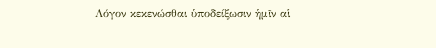Λόγον κεκενώσθαι ὑποδείξωσιν ἡμῖν αἱ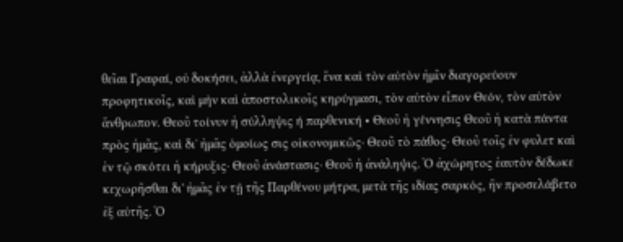θεῖαι Γραφαί, οὐ δοκήσει, ἀλλὰ ἐνεργείᾳ, ἕνα καὶ τὸν αὐτὸν ἡμῖν διαγορεύουν προφητικοῖς, καὶ μὴν καὶ ἀποστολικοῖς κηρύγμασι, τὸν αὐτὸν εἶπον Θεόν, τὸν αὐτὸν ἄνθρωπον. Θεοῦ τοίνυν ἡ σύλληψις ή παρθενική • Θεοῦ ἡ γέννησις Θεοῦ ἡ κατὰ πάντα πρὸς ἡμᾶς, καὶ δι᾿ ἡμᾶς ὁμοίως σις οἰκονομικῶς· Θεοῦ τὸ πάθος· Θεοῦ τοῖς ἐν φυλετ καὶ ἐν τῷ σκότει ἡ κήρυξις· Θεοῦ ἀνάστασις· Θεοῦ ἡ ἀνάληψις. Ὁ ἀχώρητος ἑαυτὸν δέδωκε κεχωρῆσθαι δι' ἡμᾶς ἐν τῇ τῆς Παρθένου μήτρα, μετὰ τῆς ιδίας σαρκός, ἣν προσελάβετο ἐξ αὐτῆς. Ὁ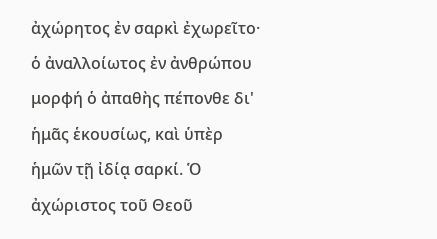ἀχώρητος ἐν σαρκὶ ἐχωρεῖτο· ὁ ἀναλλοίωτος ἐν ἀνθρώπου μορφή ὁ ἀπαθὴς πέπονθε δι' ἡμᾶς ἑκουσίως, καὶ ὑπὲρ ἡμῶν τῇ ἰδίᾳ σαρκί. Ὁ ἀχώριστος τοῦ Θεοῦ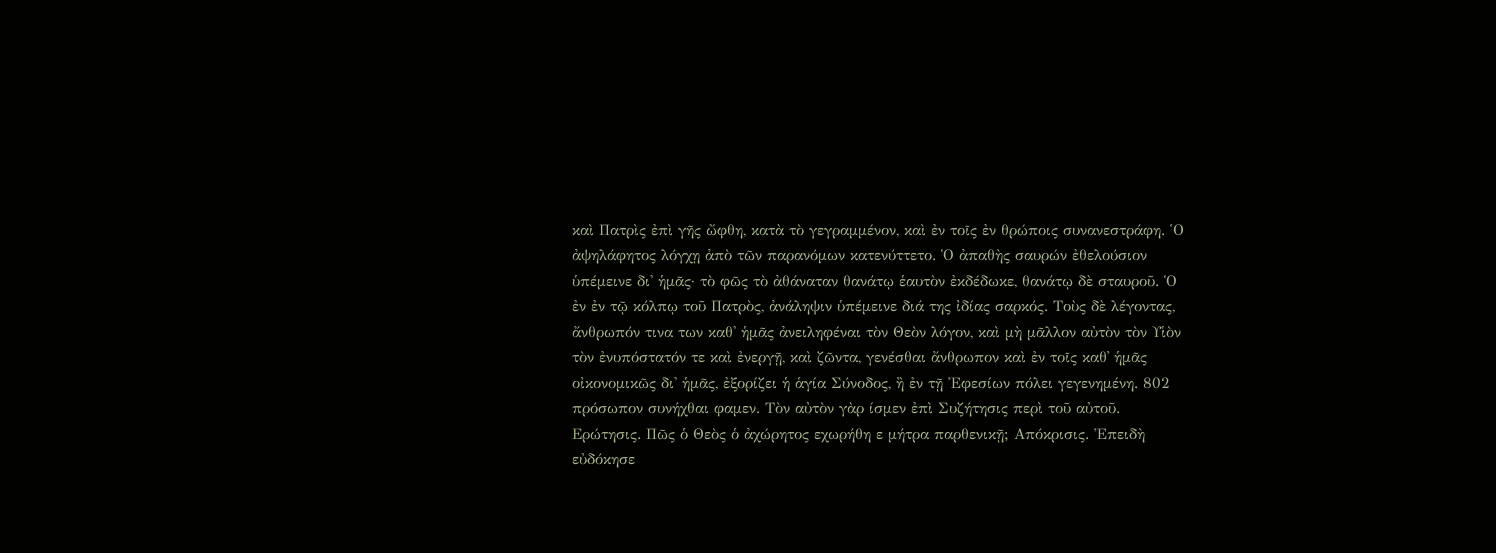καὶ Πατρὶς ἐπὶ γῆς ὤφθη, κατὰ τὸ γεγραμμένον, καὶ ἐν τοῖς ἐν θρώποις συνανεστράφη. ῾Ο ἀψηλάφητος λόγχῃ ἀπὸ τῶν παρανόμων κατενύττετο. Ὁ ἀπαθὴς σαυρών ἐθελούσιον ὑπέμεινε δι' ἡμᾶς· τὸ φῶς τὸ ἀθάναταν θανάτῳ ἑαυτὸν ἐκδέδωκε, θανάτῳ δὲ σταυροῦ. Ὁ ἐν ἐν τῷ κόλπῳ τοῦ Πατρὸς, ἀνάληψιν ὑπέμεινε διά της ἰδίας σαρκός. Τοὺς δὲ λέγοντας, ἄνθρωπόν τινα των καθ' ἡμᾶς ἀνειληφέναι τὸν Θεὸν λόγον, καὶ μὴ μᾶλλον αὐτὸν τὸν Υἱὸν τὸν ἐνυπόστατόν τε καὶ ἐνεργῇ, καὶ ζῶντα, γενέσθαι ἄνθρωπον καὶ ἐν τοῖς καθ᾿ ἡμᾶς οἰκονομικῶς δι' ἡμᾶς, ἐξορίζει ἡ ἁγία Σύνοδος, ἢ ἐν τῇ Ἐφεσίων πόλει γεγενημένη. 802 πρόσωπον συνήχθαι φαμεν. Τὸν αὐτὸν γὰρ ίσμεν ἐπὶ Συζήτησις περὶ τοῦ αὐτοῦ. Ερώτησις. Πῶς ὁ Θεὸς ὁ ἀχώρητος εχωρήθη ε μήτρα παρθενικῇ; Απόκρισις. Ἐπειδὴ εὐδόκησε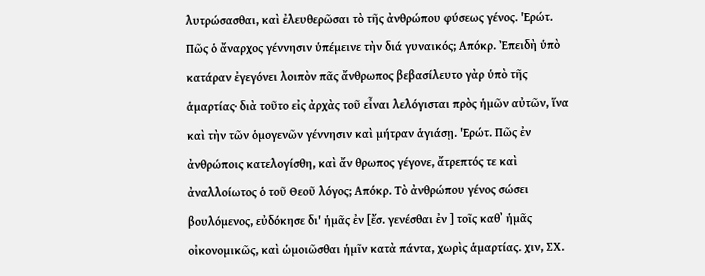λυτρώσασθαι, καὶ ἐλευθερῶσαι τὸ τῆς ἀνθρώπου φύσεως γένος. 'Ερώτ. Πῶς ὁ ἄναρχος γέννησιν ὑπέμεινε τὴν διά γυναικός; Απόκρ. Ἐπειδὴ ὑπὸ κατάραν ἐγεγόνει λοιπὸν πᾶς ἄνθρωπος βεβασίλευτο γὰρ ὑπὸ τῆς ἁμαρτίας· διὰ τοῦτο εἰς ἀρχὰς τοῦ εἶναι λελόγισται πρὸς ἡμῶν αὐτῶν, ἵνα καὶ τὴν τῶν ὁμογενῶν γέννησιν καὶ μήτραν ἁγιάσῃ. 'Ερώτ. Πῶς ἐν ἀνθρώποις κατελογίσθη, καὶ ἄν θρωπος γέγονε, ἄτρεπτός τε καὶ ἀναλλοίωτος ὁ τοῦ Θεοῦ λόγος; Απόκρ. Τὸ ἀνθρώπου γένος σώσει βουλόμενος, εὐδόκησε δι' ἡμᾶς ἐν [ἔσ. γενέσθαι ἐν ] τοῖς καθ᾿ ἡμᾶς οἰκονομικῶς, καὶ ὡμοιῶσθαι ἡμῖν κατὰ πάντα, χωρὶς ἁμαρτίας. χιν, ΣΧ.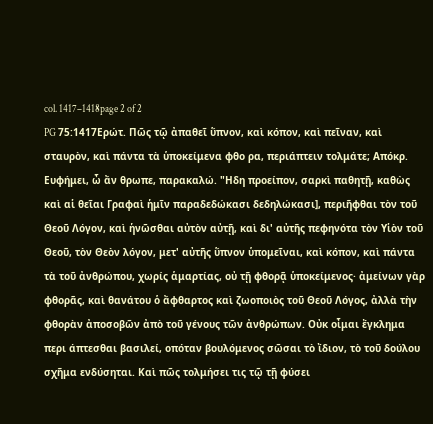col. 1417–1418page 2 of 2
PG 75:1417Ερώτ. Πῶς τῷ ἀπαθεῖ ὕπνον, καὶ κόπον, καὶ πεῖναν, καὶ σταυρὸν, καὶ πάντα τὰ ὑποκείμενα φθο ρα, περιάπτειν τολμάτε; Απόκρ. Ευφήμει, ὦ ἄν θρωπε, παρακαλώ. "Ηδη προείπον, σαρκὶ παθητῇ, καθὼς καὶ αἱ θεῖαι Γραφαὶ ἡμῖν παραδεδώκασι δεδηλώκασι], περιῆφθαι τὸν τοῦ Θεοῦ Λόγον, καὶ ἡνῶσθαι αὐτὸν αὐτῇ, καὶ δι' αὐτῆς πεφηνότα τὸν Υἱὸν τοῦ Θεοῦ, τὸν Θεὸν λόγον, μετ' αὐτῆς ὕπνον ὑπομεῖναι, καὶ κόπον, καὶ πάντα τὰ τοῦ ἀνθρώπου, χωρίς ἁμαρτίας, οὐ τῇ φθορᾷ ὑποκείμενος· ἀμείνων γὰρ φθορᾶς, καὶ θανάτου ὁ ἄφθαρτος καὶ ζωοποιὸς τοῦ Θεοῦ Λόγος, ἀλλὰ τὴν φθορὰν ἀποσοβῶν ἀπὸ τοῦ γένους τῶν ἀνθρώπων. Οὐκ οἶμαι ἔγκλημα περι άπτεσθαι βασιλεί, οπόταν βουλόμενος σῶσαι τὸ ἴδιον, τὸ τοῦ δούλου σχῆμα ενδύσηται. Καὶ πῶς τολμήσει τις τῷ τῇ φύσει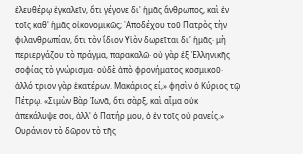ἐλευθέρῳ ἐγκαλεῖν, ὅτι γέγονε δι' ἡμᾶς ἄνθρωπος, καὶ ἐν τοῖς καθ' ἡμᾶς οἰκονομικῶς; ᾿Αποδέχου τοῦ Πατρὸς τὴν φιλανθρωπίαν, ὅτι τὸν ἴδιον Υἱὸν δωρεῖται δι' ἡμᾶς· μὴ περιεργάζου τὸ πράγμα, παρακαλῶ· οὐ γὰρ ἐξ Ἑλληνικῆς σοφίας τὸ γνώρισμα· οὐδὲ ἀπὸ φρονήματος κοσμικοῦ· ἀλλό τριον γὰρ ἑκατέρων. Μακάριος εί,» φησὶν ὁ Κύριος τῷ Πέτρῳ. «Σιμὼν Βὰρ Ἰωνᾶ, ὅτι σὰρξ, καὶ αἷμα οὐκ ἀπεκάλυψε σοι, ἀλλ' ὁ Πατήρ μου, ὁ ἐν τοῖς οὐ ρανείς.» Ουράνιον τὸ δῶρον τὸ τῆς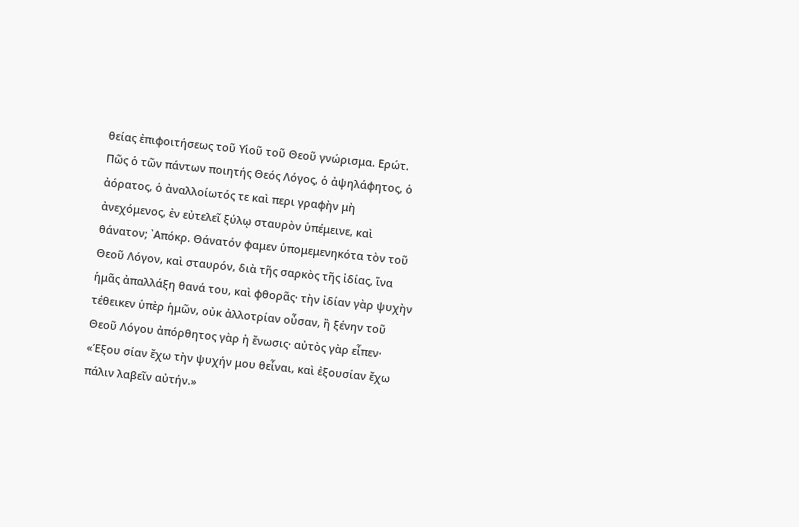θείας ἐπιφοιτήσεως τοῦ Υἱοῦ τοῦ Θεοῦ γνώρισμα. Ερώτ. Πῶς ὁ τῶν πάντων ποιητής Θεός Λόγος, ὁ ἀψηλάφητος, ὁ ἀόρατος, ὁ ἀναλλοίωτός τε καὶ περι γραφὴν μὴ ἀνεχόμενος, ἐν εὐτελεῖ ξύλῳ σταυρὸν ὑπέμεινε, καὶ θάνατον; ᾿Απόκρ. Θάνατόν φαμεν ὑπομεμενηκότα τὸν τοῦ Θεοῦ Λόγον, καὶ σταυρόν, διὰ τῆς σαρκὸς τῆς ἰδίας, ἵνα ἡμᾶς ἀπαλλάξη θανά του, καὶ φθορᾶς· τὴν ἰδίαν γὰρ ψυχὴν τέθεικεν ὑπὲρ ἡμῶν, οὐκ ἀλλοτρίαν οὖσαν, ἢ ξένην τοῦ Θεοῦ Λόγου ἀπόρθητος γὰρ ἡ ἔνωσις· αὐτὸς γὰρ εἶπεν· «Έξου σίαν ἔχω τὴν ψυχήν μου θεἶναι, καὶ ἐξουσίαν ἔχω πάλιν λαβεῖν αὐτήν.»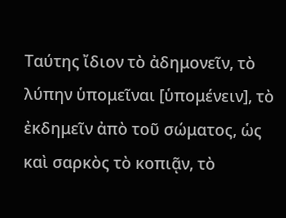Ταύτης ἴδιον τὸ ἀδημονεῖν, τὸ λύπην ὑπομεῖναι [ὑπομένειν], τὸ ἐκδημεῖν ἀπὸ τοῦ σώματος, ὡς καὶ σαρκὸς τὸ κοπιᾷν, τὸ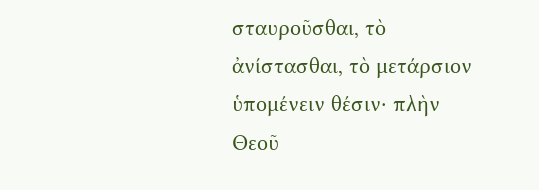σταυροῦσθαι, τὸ ἀνίστασθαι, τὸ μετάρσιον ὑπομένειν θέσιν· πλὴν Θεοῦ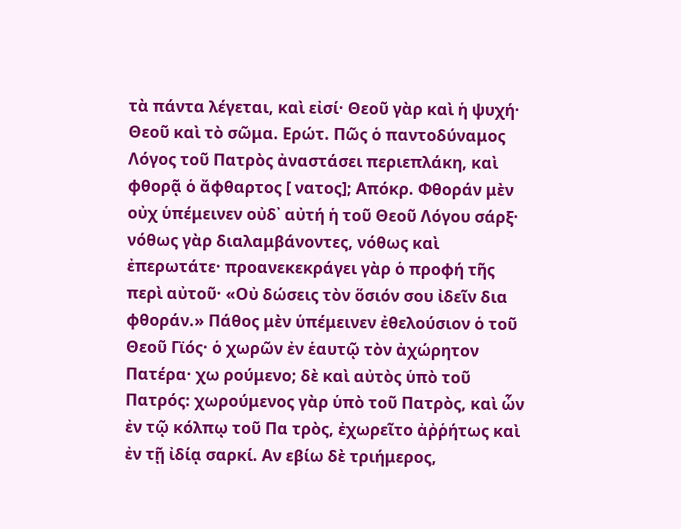τὰ πάντα λέγεται, καὶ εἰσί· Θεοῦ γὰρ καὶ ἡ ψυχή· Θεοῦ καὶ τὸ σῶμα. Ερώτ. Πῶς ὁ παντοδύναμος Λόγος τοῦ Πατρὸς ἀναστάσει περιεπλάκη, καὶ φθορᾷ ὁ ἄφθαρτος [ νατος]; Απόκρ. Φθοράν μὲν οὐχ ὑπέμεινεν οὐδ᾽ αὐτή ἡ τοῦ Θεοῦ Λόγου σάρξ· νόθως γὰρ διαλαμβάνοντες, νόθως καὶ ἐπερωτάτε· προανεκεκράγει γὰρ ὁ προφή τῆς περὶ αὐτοῦ· «Οὐ δώσεις τὸν ὅσιόν σου ἰδεῖν δια φθοράν.» Πάθος μὲν ὑπέμεινεν ἐθελούσιον ὁ τοῦ Θεοῦ Γϊός· ὁ χωρῶν ἐν ἑαυτῷ τὸν ἀχώρητον Πατέρα· χω ρούμενο; δὲ καὶ αὐτὸς ὑπὸ τοῦ Πατρός: χωρούμενος γὰρ ὑπὸ τοῦ Πατρὸς, καὶ ὧν ἐν τῷ κόλπῳ τοῦ Πα τρὸς, ἐχωρεῖτο ἀῤῥήτως καὶ ἐν τῇ ἰδίᾳ σαρκί. Αν εβίω δὲ τριήμερος,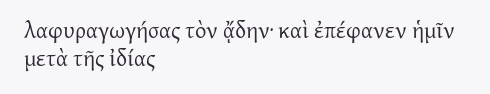λαφυραγωγήσας τὸν ᾄδην· καὶ ἐπέφανεν ἡμῖν μετὰ τῆς ἰδίας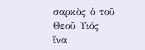σαρκὸς ὁ τοῦ Θεοῦ Υιός ἵνα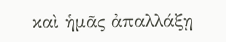καὶ ἡμᾶς ἀπαλλάξῃ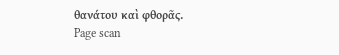θανάτου καὶ φθορᾶς.
Page scan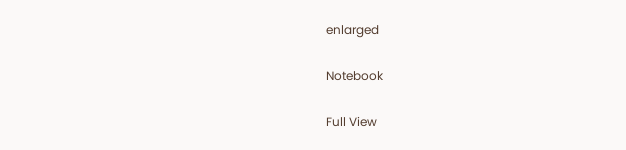enlarged

Notebook

Full View